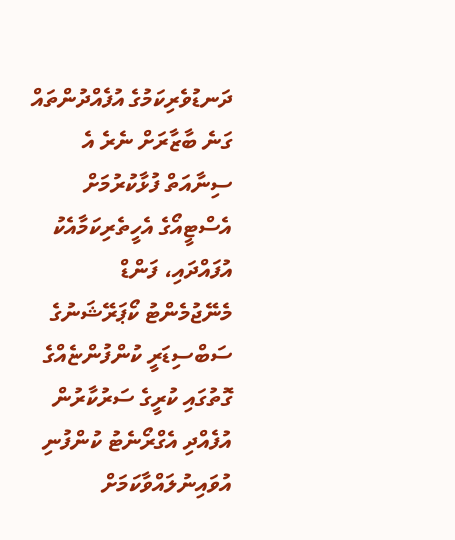ދަނޑުވެރިކަމުގެ އުފެއްދުންތައް ގަނެ ބާޒާރަށް ނެރެ އެ ސިނާއަތް ފުޅާކުރުމަށް އެސްޓީއޯގެ އެހީތެރިކަމާއެކު އުފައްދައި، ފަންޑް މެނޭޖުމެންޓު ކޯޕަރޭޝަނުގެ ސަބްސިޑަރީ ކުންފުންޏެއްގެ ގޮތުގައި ކުރީގެ ސަރުކާރުން އުފެއްދި އެގްރޯނެޓު ކުންފުނި އުވައިނުލައްވާކަމަށް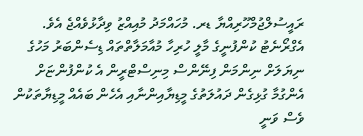ރައީސުލްޖުމްހޫރިއްޔާ ޑރ. މުހައްމަދު މުއިއްޒު ވިދާޅުވެއްޖެ އެވެ.
އެގްރޯނެޓު ކުންފުނީގެ މާލީ ހުރިހާ މުއާމަލާތްތައް ޑިސެންބަރު މަހުގެ ނިޔަލަށް ނިންމަން ފިނޭންސް މިނިސްޓްރީން އެ ކުންފުންޏަށް އެންގުމާ ގުޅިގެން ދައުލަތުގެ މީޑިޔާއިންނާއި އެހެން ބައެއް މީޑިޔާތަކުން ވެސް ވަނީ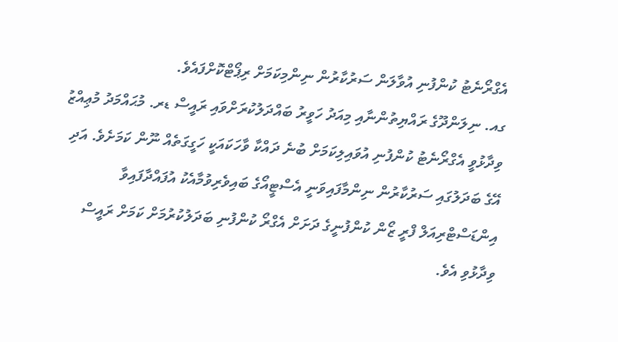އެގްރޯނެޓު ކުންފުނި އުވާލަން ސަރުކާރުން ނިންމިކަމަށް ރިޕޯޓްކޮށްފައެވެ.
ގއ. ނިލަންދޫގެ ރައްޔިތުންނާއި މިއަދު ހަވީރު ބައްދަލުކުރަށްވައި ރައީސް ޑރ. މުޙައްމަދު މުޢިއްޒު ވިދާޅުވީ އެގްރޯނެޓު ކުންފުނި އުވައިލިކަމަށް ބުނެ ދައްކާ ވާހަކައަކީ ހަގީގަތެއް ނޫން ކަމަށެވެ. އަދި އޭގެ ބަދަލުގައި ސަރުކާރުން ނިންމާފައިވަނީ އެސްޓީއޯގެ ބައިވެރިވުމާއެކު އުފައްދާފައިވާ އިންޑަސްޓްރިއަލް ފްރީ ޒޯން ކުންފުނީގެ ދަށަށް އެގްރޯ ކުންފުނި ބަދަލުކުރުމަށް ކަމަށް ރައީސް ވިދާޅުވި އެވެ.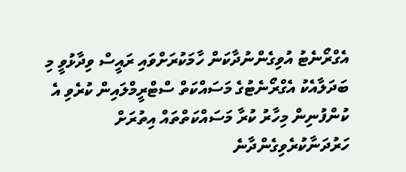އެގްރޯނެޓު އުވިގެންނުދާކަން ހާމަކުރަށްވައި ރައީސް ވިދާޅުވީ މި ބަދަލާއެކު އެގްރޯނެޓުގެ މަސައްކަތް ސްޓްރީމްލައިން ކުރެވި އެ ކުންފުނިން މިހާރު ކުރާ މަސައްކަތްތައް އިތުރަށް ހަރުދަނާކުރެވިގެންދާނެ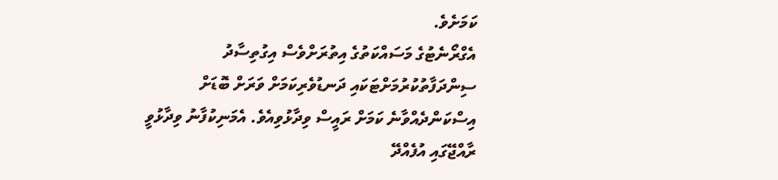ކަމަށެވެ.
އެގްރޯނެޓުގެ މަސައްކަތުގެ އިތުރަށްވެސް އިގުތިސާދު ސިންދަފާތުކުރުމަށްޓަކައި ދަނޑުވެރިކަމަށް ވަރަށް ބޮޑަށް އިސްކަންދެއްވާނެ ކަމަށް ރައީސް ވިދާޅުވިއެވެ. އެމަނިކުފާނު ވިދާޅުވީ ރާއްޖޭގައި އުފެއްދޭ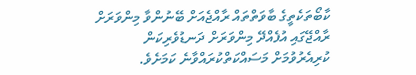ކާބޯތަކެތީގެ ބާވަތްތައް ރާއްޖެއަށް ބޭނުންވާ މިންވަރަށް ރާއްޖޭގައި އުފެއްދޭ މިންވަރަށް ދަނޑުވެރިކަން ކުރިއެރުވުމަށް މަސައްކަތްކުރައްވާނެ ކަމަށެވެ.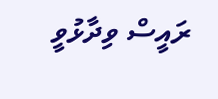ރައީސް ވިދާޅުވީ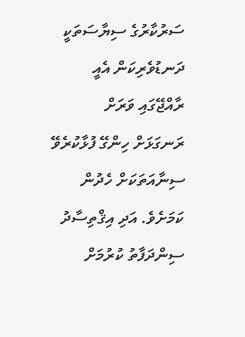ސަރުކާރުގެ ސިޔާސަތަކީ ދަނޑުވެރިކަން އެއީ ރާއްޖޭގައި ވަރަށް ރަނގަޅަށް ހިންގޭ ފުޅާކުރެވޭ ސިނާއަތަކަށް ހެދުން ކަމަށެވެ. އަދި އިޤްތިސާދު ސިންދަފާތު ކުރުމަށް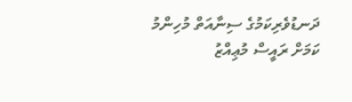ދަނޑުވެރިކަމުގެ ސިނާއަތް މުހިންމު ކަމަށް ރައީސް މުޢިއްޒު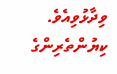ވިދާޅުވިއެވެ.
ކިޔުންތެރިންގެ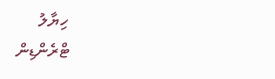ހިޔާލު
ޓްރެންޑިން